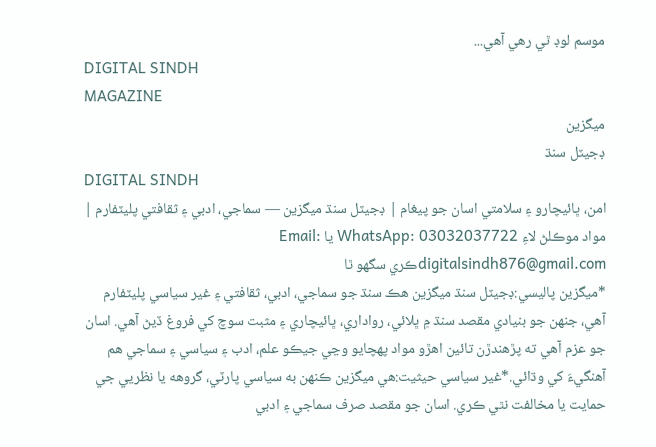موسم لوڊ ٿي رهي آهي...
DIGITAL SINDH
MAGAZINE
ميگزين
ڊجيٽل سنڌ
DIGITAL SINDH
امن، ڀائيچارو ۽ سلامتي اسان جو پيغام | ڊجيٽل سنڌ ميگزين — سماجي، ادبي ۽ ثقافتي پليٽفارم | مواد موڪلڻ لاءِ WhatsApp: 03032037722 يا Email: digitalsindh876@gmail.comڪري سگهو ٿا
*ميگزين پاليسي:ڊجيٽل سنڌ ميگزين هڪ سنڌ جو سماجي، ادبي، ثقافتي ۽ غير سياسي پليٽفارم آهي، جنهن جو بنيادي مقصد سنڌ ۾ ڀلائي، رواداري، ڀائيچاري ۽ مثبت سوچ کي فروغ ڏيڻ آهي. اسان جو عزم آهي ته پڙهندڙن تائين اهڙو مواد پهچايو وڃي جيڪو علم، ادب ۽ سياسي ۽ سماجي هم آهنگيءَ کي وڌائي.*غير سياسي حيثيت:هي ميگزين ڪنهن به سياسي پارٽي، گروهه يا نظريي جي حمايت يا مخالفت نٿي ڪري. اسان جو مقصد صرف سماجي ۽ ادبي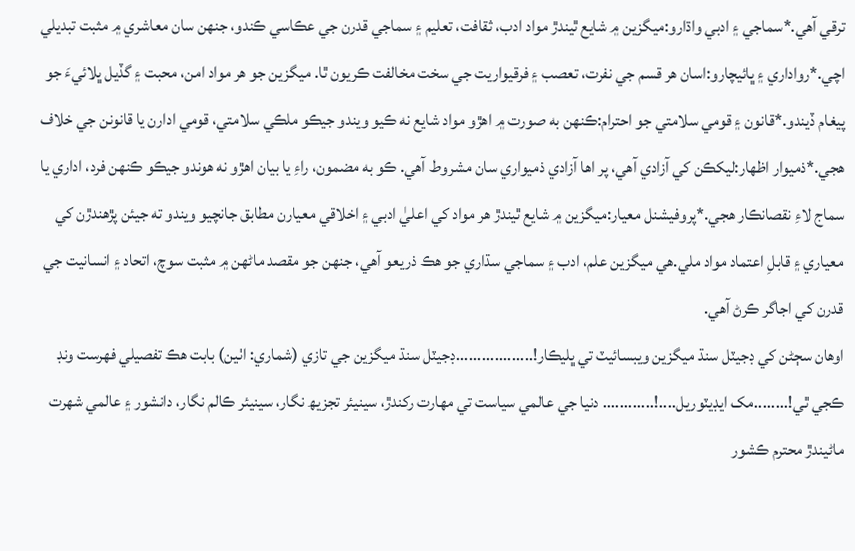ترقي آهي.*سماجي ۽ ادبي واڌارو:ميگزين ۾ شايع ٿيندڙ مواد ادب، ثقافت، تعليم ۽ سماجي قدرن جي عڪاسي ڪندو، جنهن سان معاشري ۾ مثبت تبديلي اچي.*رواداري ۽ ڀائيچارو:اسان هر قسم جي نفرت، تعصب ۽ فرقيواريت جي سخت مخالفت ڪريون ٿا. ميگزين جو هر مواد امن، محبت ۽ گڏيل ڀلائيءَ جو پيغام ڏيندو.*قانون ۽ قومي سلامتي جو احترام:ڪنهن به صورت ۾ اهڙو مواد شايع نه ڪيو ويندو جيڪو ملڪي سلامتي، قومي ادارن يا قانونن جي خلاف هجي.*ذميوار اظهار:ليکڪن کي آزادي آهي، پر اها آزادي ذميواري سان مشروط آهي. ڪو به مضمون، راءِ يا بيان اهڙو نه هوندو جيڪو ڪنهن فرد، اداري يا سماج لاءِ نقصانڪار هجي.*پروفيشنل معيار:ميگزين ۾ شايع ٿيندڙ هر مواد کي اعليٰ ادبي ۽ اخلاقي معيارن مطابق جانچيو ويندو ته جيئن پڙهندڙن کي معياري ۽ قابلِ اعتماد مواد ملي.هي ميگزين علم، ادب ۽ سماجي سڌاري جو هڪ ذريعو آهي، جنهن جو مقصد ماڻهن ۾ مثبت سوچ، اتحاد ۽ انسانيت جي قدرن کي اجاگر ڪرڻ آهي.
اوھان سڄڻن کي ڊجيٽل سنڌ ميگزين ويبسائيٽ تي ڀليڪار!..................ڊجيٽل سنڌ ميگزين جي تازي (شماري: اٺين) بابت ھڪ تفصيلي فھرست ونڊ ڪجي ٿي!........مک ايڊيٽوريل....!............ دنيا جي عالمي سياست تي مھارت رکندڙ، سينيئر تجزيھ نگار، سينيئر ڪالم نگار، دانشور ۽ عالمي شھرت ماڻيندڙ محترم ڪشور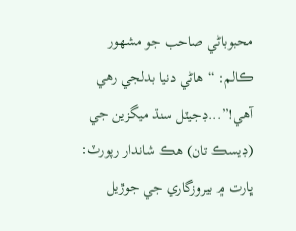محبوباڻي صاحب جو مشھور ڪالم: “ھاڻي دنيا بدلجي رھي آھي!”...ڊجيٽل سنڌ ميگزين جي (ڊيسڪ تان) ھڪ شاندار رپورٽ: ڀارت ۾ بيروزگاري جي جوڙيل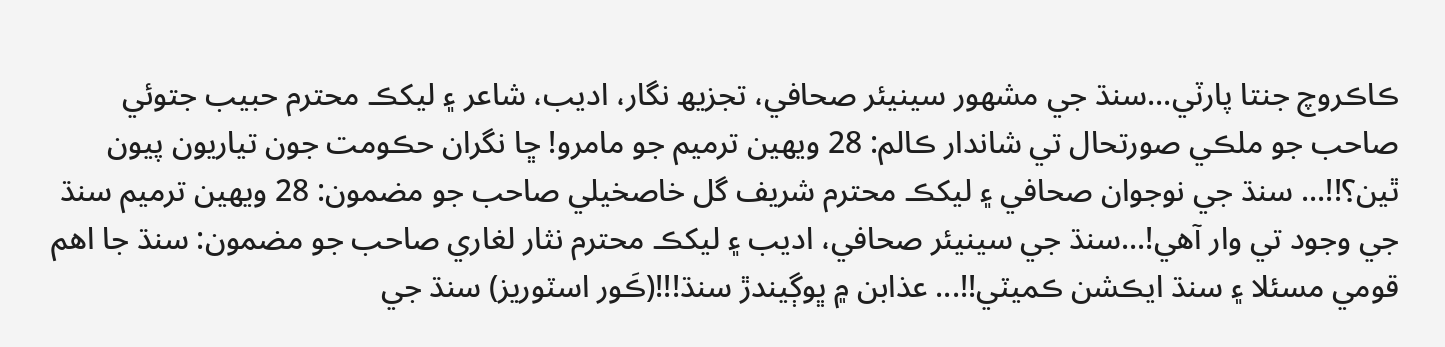ڪاڪروچ جنتا پارٽي...سنڌ جي مشھور سينيئر صحافي، تجزيھ نگار، اديب، شاعر ۽ ليکڪ محترم حبيب جتوئي صاحب جو ملڪي صورتحال تي شاندار ڪالم: 28 ويھين ترميم جو مامرو! ڇا نگران حڪومت جون تياريون پيون ٿين؟!!... سنڌ جي نوجوان صحافي ۽ ليکڪ محترم شريف گل خاصخيلي صاحب جو مضمون: 28 ويھين ترميم سنڌ جي وجود تي وار آھي!...سنڌ جي سينيئر صحافي، اديب ۽ ليکڪ محترم نثار لغاري صاحب جو مضمون: سنڌ جا اھم قومي مسئلا ۽ سنڌ ايڪشن ڪميٽي!!... عذابن ۾ ڀوڳيندڙ سنڌ!!!(ڪَور اسٽوريز) سنڌ جي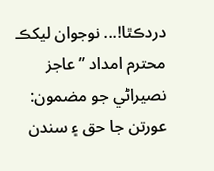دردڪٿا!... نوجوان ليکڪ محترم امداد ”عاجز نصيراڻي جو مضمون: عورتن جا حق ۽ سندن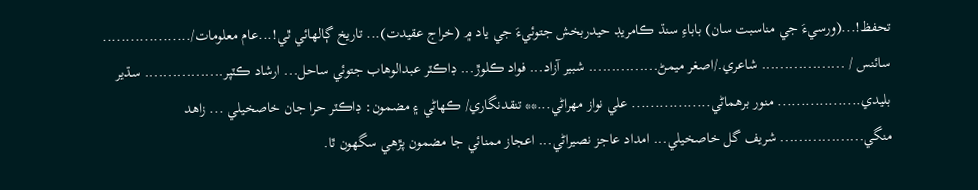تحفظ!...(ورسيءَ جي مناسبت سان) باباءِ سنڌ ڪامريڊ حيدربخش جتوئيءَ جي ياد ۾ (خراج عقيدت)... تاريخ ڳالھائي ٿي!...عام معلومات/................... سائنس / .................. شاعري./اصغر ميمڻ............... شبير آزاد... فواد ڪلوڙ... ڊاڪٽر عبدالوھاب جتوئي ساحل... ارشاد ڪٽپر................. سڌير بليدي.................. منور برھماڻي................. علي نواز مھراڻي...** تنقدنگاري/ ڪھاڻي ۽ مضمون: ڊاڪٽر حرا جان خاصخيلي ... زاھد منگي.................. شريف گل خاصخيلي... امداد عاجز نصيراڻي... اعجاز ممنائي جا مضمون پڙھي سگھون ٿا.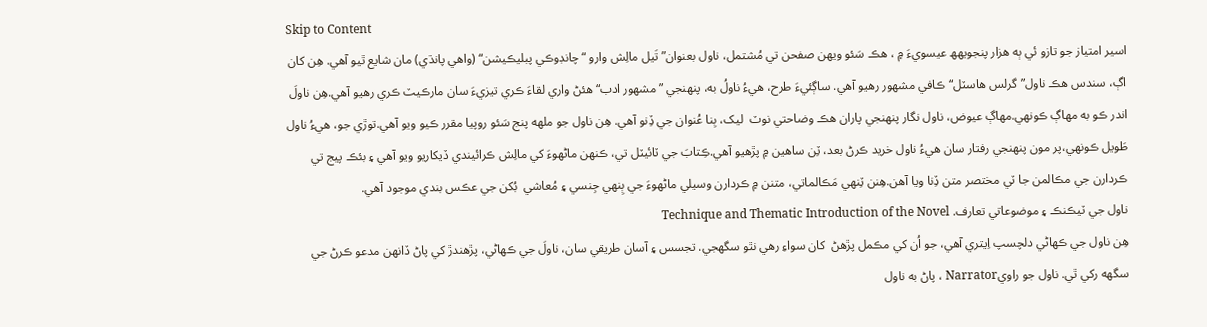Skip to Content
اسير امتياز جو تازو ئي ٻه هزار پنجويھھ عيسويءَ ۾ ، هڪ سَئو ويھن صفحن تي مُشتمل، ناول بعنوان” تَيل مالِش وارو “چانڊوڪي پبليڪيشن“ (واھي پانڌي) مان شايع ٿيو آھي. هِن کان اڳ، سندس هڪ ناول”گرلس هاسٽل“ڪافي مشھور رهيو آھي. ساڳئيءَ طرح، هيءُ ناولُ به، پنھنجي ”مشھور ادب“ هئڻ واري لقاءَ ڪري تيزيءَ سان مارڪيٽ ڪري رهيو آھي.هِن ناولَ اندر ڪو به مھاڳ ڪونهي.مھاڳ عيوض، ناول نگار پنھنجي پاران هڪ وضاحتي نوٽ  ليک، بِنا عُنوان جي ڏِنو آھي. هِن ناول جو ملهه پنج سَئو روپيا مقرر ڪيو ويو آھي.توڙي جو، هيءُ ناول طَويل ڪونهي،پر مون پنھنجي رفتار سان هيءُ ناول خريد ڪرڻ بعد، ٽِن ساھين ۾ پڙھيو آهي.ڪِتابَ جي ٽائيٽل تي، ڪنھن ماڻهوءَ کي مالِش ڪرائيندي ڏيکاريو ويو آھي ۽ بئڪ پيج تي ڪردارن جي مڪالمن جا ٽي مختصر متن ڏِنا ويا آھن.هِنن ٽِنهي مَڪالماتي، متنن ۾ ڪردارن وسيلي ماڻهوءَ جي ٻِنهي جِنسي ۽ مُعاشي  بُکن جي عڪس بندي موجود آھي.
ناول جي ٽيڪنڪ ۽ موضوعاتي تعارف. Technique and Thematic Introduction of the Novel
هِن ناول جي ڪھاڻي دلچسپ اِيتري آھي، جو اُن کي مڪمل پڙھڻ  کان سواءِ رهي نٿو سگهجي. تجسس ۽ آسان طريقي سان، ناولَ جي ڪھاڻي، پڙھندڙ کي پاڻ ڏانهن مدعو ڪرڻ جي سگهه رکي ٿي. ناول جو راويNarrator ، پاڻ به ناول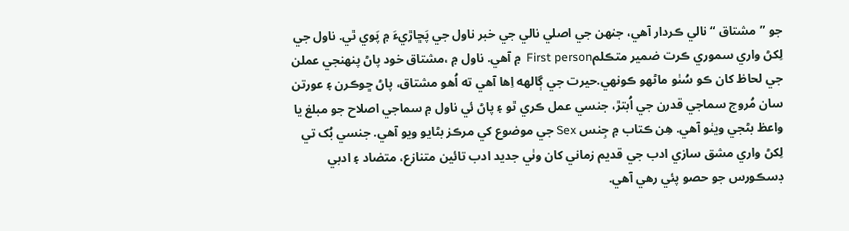جو ”مشتاق “ نالي ڪردار آھي، جنھن جي اصلي نالي جي خبر ناول جي پَڇاڙيءَ ۾ پَوي ٿي. ناول جي لِکڻ واري سموري ڪرت ضمير متڪلمFirst person  ۾ آھي. ناول ۾ ،مشتاق خود پاڻ پنھنجي عملن جي لحاظ کان ڪو سُٺو ماڻهو ڪونهي.حيرت جي ڳالهه اِها آھي ته اُهو مشتاق، پاڻ ڇوڪرن ۽ عورتن سان مُروج سماجي قدرن جي اُبتڙ، جنسي عمل ڪري ٿو ۽ پاڻ ئي ناول ۾ سماجي اصلاح جو مبلغ يا واعظ بڻجي ويٺو آھي. هِن ڪتاب ۾ جِنس Sex جي موضوع کي مرڪز بڻايو ويو آھي. جنسي بُک تي لِکڻ واري مشق سازي ادب جي قديم زماني کان وٺي جديد ادب تائين متنازع، متضاد ۽ ادبي  ڊسڪورس جو حصو پئي رهي آهي.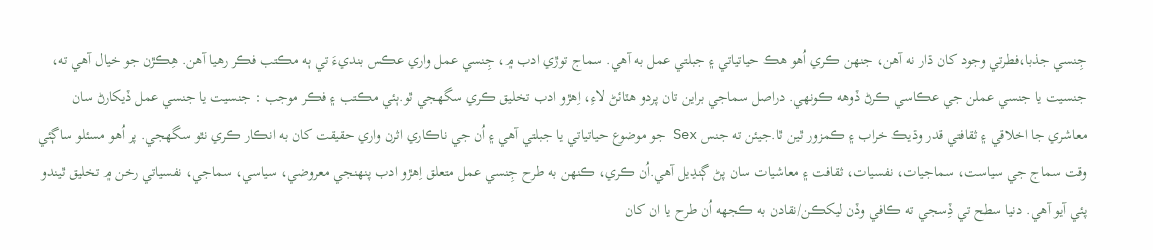جِنسي جذبا،فطرتي وجود کان ڌار نه آھن، جنھن ڪري اُهو هڪ حياتياتي ۽ جبلتي عمل به آھي. سماج توڙي ادب ۾، جِنسي عمل واري عڪس بنديءَ تي ٻه مڪتب فڪر رهيا آھن. هِڪڙن جو خيال آھي ته، جنسيت يا جنسي عملن جي عڪاسي ڪرڻ ڏوهه ڪونهي. دراصل سماجي براين تان پردو هٽائڻ لاءِ، اِھڙو ادب تخليق ڪري سگهجي ٿو.ٻئي مڪتب ۽ فڪر موجب : جنسيت يا جنسي عمل ڏيکارڻ سان معاشري جا اخلاقي ۽ ثقافتي قدر وڌيڪ خراب ۽ ڪمزور ٿين ٿا.جيئن ته جنس Sex جو موضوع حياتياتي يا جبلتي آھي ۽ اُن جي ناڪاري اثرن واري حقيقت کان به انڪار ڪري نٿو سگهجي. پر اُهو مسئلو ساڳئي وقت سماج جي سياست، سماجيات، نفسيات، ثقافت ۽ معاشيات سان پڻ ڳنڍيل آھي.اُن ڪري، ڪنھن به طرح جِنسي عمل متعلق اِهڙو ادب پنھنجي معروضي، سياسي، سماجي، نفسياتي رخن ۾ تخليق ٿيندو پئي آيو آھي. دنيا سطح تي ڏِسجي ته ڪافي وڏن ليکڪن/نقادن به ڪجهه اُن طرح يا ان کان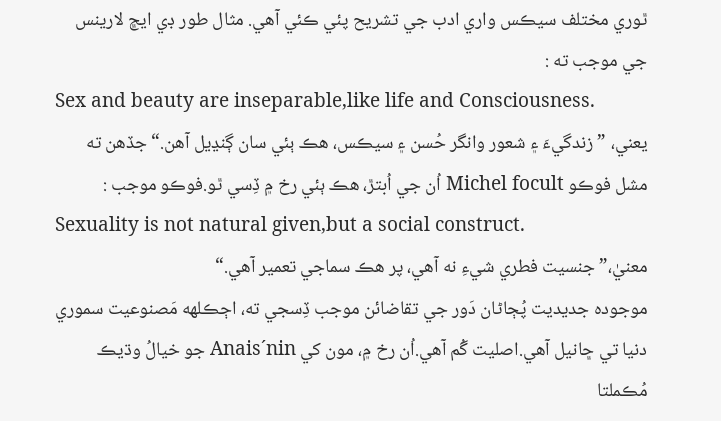ٿوري مختلف سيڪس واري ادب جي تشريح پئي ڪئي آھي. مثال طور ڊي ايڇ لارينس جي موجب ته :
Sex and beauty are inseparable,like life and Consciousness.
يعني، ” زندگيءَ ۽ شعور وانگر حُسن ۽ سيڪس، هڪ ٻئي سان ڳنڍيل آھن.“جڏهن ته مشل فوڪو Michel focult اُن جي اُبتڙ، هڪ ٻئي رخ ۾ ڏِسي ٿو.فوڪو موجب :
Sexuality is not natural given,but a social construct.
معنيٰ،” جنسيت فطري شيءِ نه آهي، پر هڪ سماجي تعمير آھي.“
موجوده جديديت پُڄاڻان دَور جي تقاضائن موجب ڏِسجي ته، اڄڪلهه مَصنوعيت سموري دنيا تي ڇانيل آھي.اصليت گُم آھي.اُن رخ ۾، مون کي Anais´nin جو خيالُ وڌيڪ مُڪملتا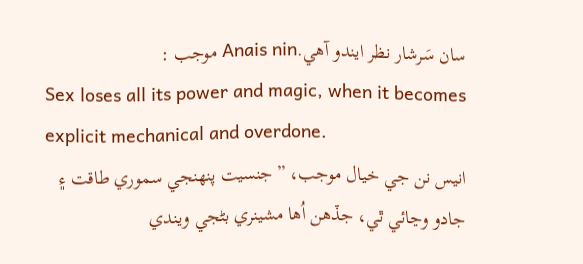سان سَرشار نظر ايندو آھي.Anais nin موجب :
Sex loses all its power and magic, when it becomes explicit mechanical and overdone.
انيس نن جي خيال موجب، ”جنسيت پنھنجي سموري طاقت ۽ جادو وڃائي ٿي، جڏهن اُها مشينري بڻجي ويندي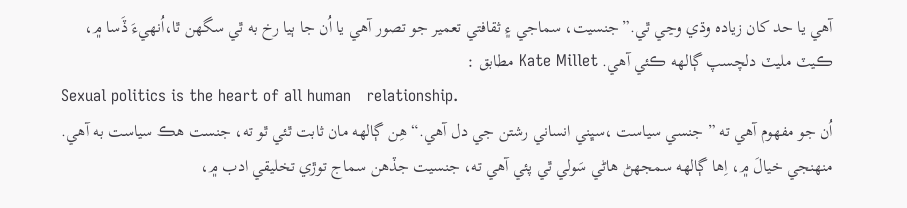آھي يا حد کان زياده وڌي وڃي ٿي.”جنسيت، سماجي ۽ ثقافتي تعمير جو تصور آھي يا اُن جا ٻيا رخ به ٿي سگهن ٿا،اُنهيءَ ڏَسا ۾، ڪيٽ مليٽ دلچسپ ڳالهه ڪئي آھي. Kate Millet مطابق :
Sexual politics is the heart of all human   relationship.
اُن جو مفهوم آھي ته ” جنسي سياست ،سڀني انساني رشتن جي دل آھي.“ هِن ڳالهه مان ثابت ٿئي ٿو ته، جنست هڪ سياست به آھي. منھنجي خيالَ ۾، اِها ڳالهه سمجهڻ هاڻي سَولي ٿي پئي آھي ته، جنسيت جڏهن سماج توڙي تخليقي ادب ۾،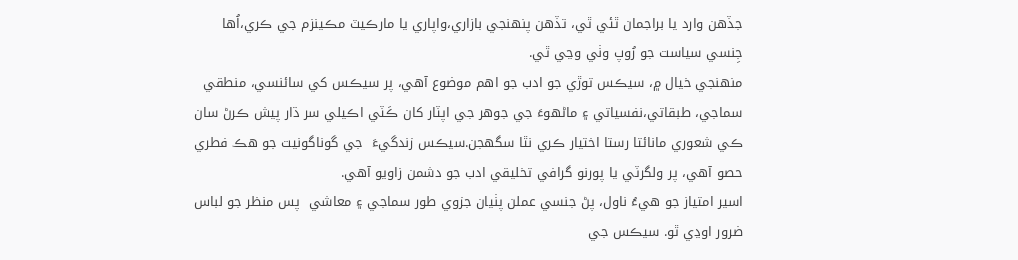جڏهن وارد يا براجمان ٿئي ٿي، تڏهن پنھنجي بازاري،واپاري يا مارڪيٽ مڪينزم جي ڪري،اُها جِنسي سياست جو رُوپ وٺي وڃي ٿي.
منھنجي خيال ۾، سيڪس توڙي جو ادب جو اهم موضوع آھي، پر سيڪس کي سائنسي، منطقي سماجي، طبقاتي،نفسياتي ۽ ماڻهوءَ جي جوهر جي اپٽار کان ڪَٽي اڪيلي سر ڌار پيش ڪرڻ سان ڪي شعوري مانائتا رستا اختيار ڪري نٿا سگهجن.سيڪس زندگيءَ  جي گوناگونيت جو هڪ فطري حصو آھي، پر ولگرٽي يا پورنو گرافي تخليقي ادب جو دشمن زاويو آھي.
اسير امتياز جو هيءُ ناول، پڻ جنسي عملن پٺيان جزوي طور سماجي ۽ معاشي  پس منظر جو لباس ضرور اوڍي ٿو. سيڪس جي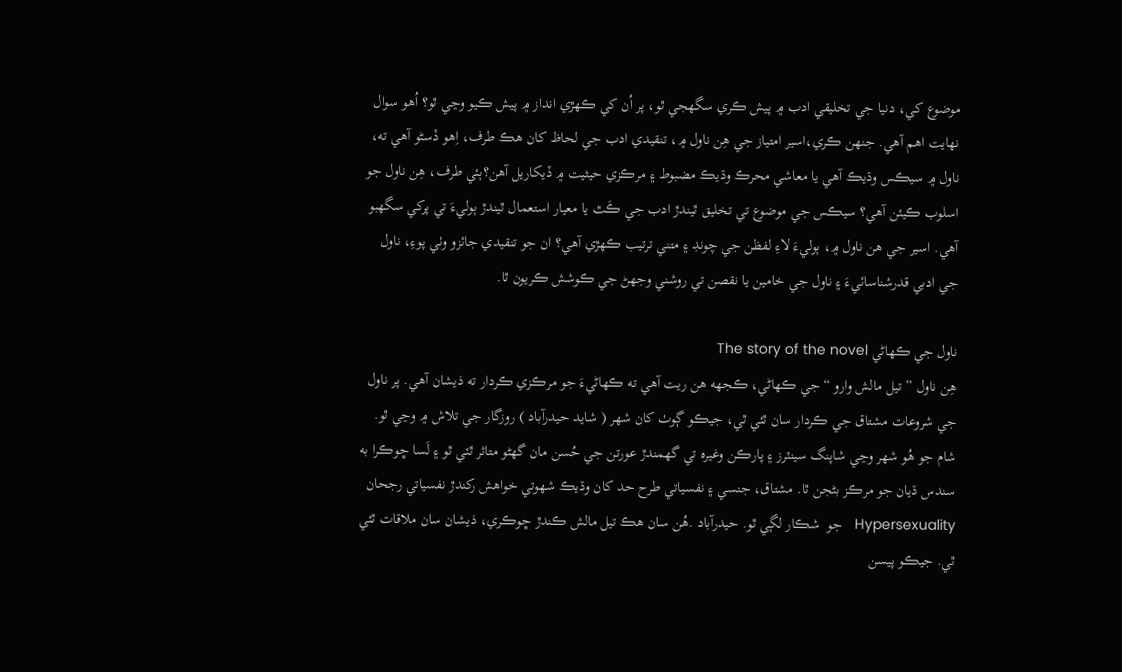موضوع کي، دنيا جي تخليقي ادب ۾ پيش ڪري سگهجي ٿو، پر اُن کي ڪھڙي انداز ۾ پيش ڪيو وڃي ٿو؟ اُهو سوال نھايت اهم آھي. جنهن ڪري،اسير امتياز جي هِن ناول ۾، تنقيدي ادب جي لحاظ کان هڪ طرف، اِهو ڏسڻو آھي ته، ناول ۾ سيڪس وڌيڪ آھي يا معاشي محرڪ وڌيڪ مضبوط ۽ مرڪزي حيثيت ۾ ڏيکاريل آھن؟ٻئي طرف، هِن ناول جو اسلوب ڪيئن آھي؟ سيڪس جي موضوع تي تخليق ٿيندڙ ادب جي ڪَٿ يا معيار استعمال ٿيندڙ ٻوليءَ تي پرکي سگهبو آھي. اسير جي هن ناول ۾، ٻوليءَ لاءِ لفظن جي چونڊ ۽ متني ترتيب ڪھڙي آھي؟ ان جو تنقيدي جائزو وٺي پوءِ، ناول جي ادبي قدرشناسائيءَ ۽ ناول جي خامين يا نقصن تي روشني وجهڻ جي ڪوشش ڪريون ٿا.

ناول جي ڪھاڻي The story of the novel
هِن ناول ” تيل مالش وارو “ جي ڪھاڻي، ڪجهه هن ريت آھي ته ڪھاڻيءَ جو مرڪزي ڪردار ته ذيشان آھي. پر ناول جي شروعات مشتاق جي ڪردار سان ٿئي ٿي، جيڪو ڳوٺ کان شھر ( شايد حيدرآباد ) روزگار جي تلاش ۾ وڃي ٿو. شام جو هُو شهر وڃي شاپنگ سينٽرز ۽ پارڪن وغيره تي گهمندڙ عورتن جي حُسن مان گهڻو متاثر ٿئي ٿو ۽ لَسا ڇوڪرا به سندس ڌيان جو مرڪز بڻجن ٿا. مشتاق، جنسي ۽ نفسياتي طرح حد کان وڌيڪ شھوتي خواهش رکندڙ نفسياتي رجحان Hypersexuality   جو  شڪار لڳي ٿو. حيدرآباد .هُن سان هڪ تيل مالش ڪندڙ ڇوڪري، ذيشان سان ملاقات ٿئي ٿي. جيڪو پيسن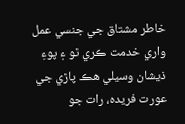خاطر مشتاق جي جنسي عمل واري خدمت ڪري ٿو ۽ پوءِ ذيشان وسيلي هڪ پاڙي جي عورت فريده، رات جو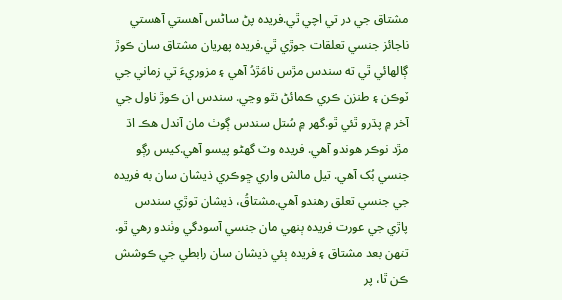مشتاق جي در تي اچي ٿي.فريده پڻ ساڻس آهستي آهستي ناجائز جنسي تعلقات جوڙي ٿي.فريده پھريان مشتاق سان ڪوڙ ڳالهائي ٿي ته سندس مڙس نامَڙدُ آھي ۽ مزوريءَ تي زماني جي ٽوڪن ۽ طنزن ڪري ڪمائڻ نٿو وڃي. سندس ان ڪوڙ ناول جي آخر ۾ پڌرو ٿئي ٿو.گهر ۾ سُتل سندس ڳوٺ مان آندل هڪ اڌ مڙد نوڪر هوندو آھي. فريده وٽ گهڻو پيسو آھي.کيس رڳو جنسي بُک آھي. تيل مالش واري ڇوڪري ذيشان سان به فريده جي جنسي تعلق رهندو آھي.مشتاقُ، ذيشان توڙي سندس پاڙي جي عورت فريده ٻنهي مان جنسي آسودگي وٺندو رهي ٿو. تنھن بعد مشتاق ۽ فريده ٻئي ذيشان سان رابطي جي ڪوشش ڪن ٿا، پر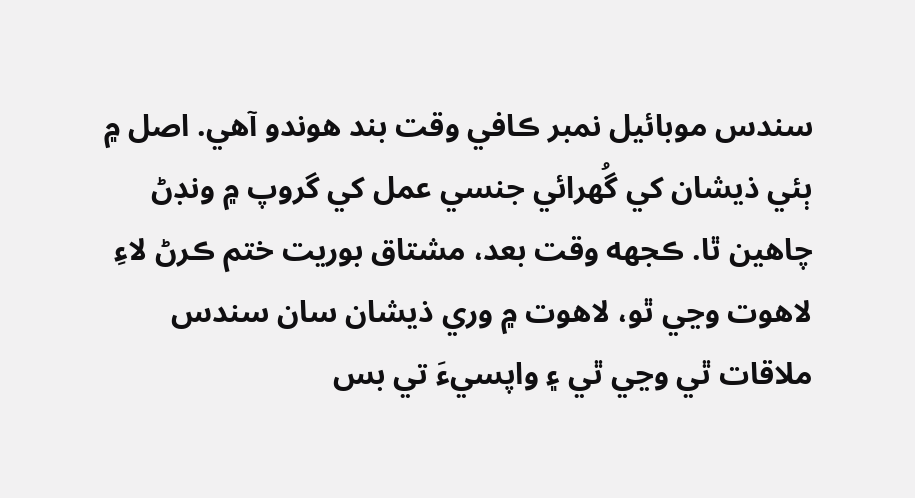سندس موبائيل نمبر ڪافي وقت بند هوندو آھي. اصل ۾ ٻئي ذيشان کي گُهرائي جنسي عمل کي گروپ ۾ ونڊڻ چاهين ٿا. ڪجهه وقت بعد، مشتاق بوريت ختم ڪرڻ لاءِ لاھوت وڃي ٿو، لاهوت ۾ وري ذيشان سان سندس ملاقات ٿي وڃي ٿي ۽ واپسيءَ تي بس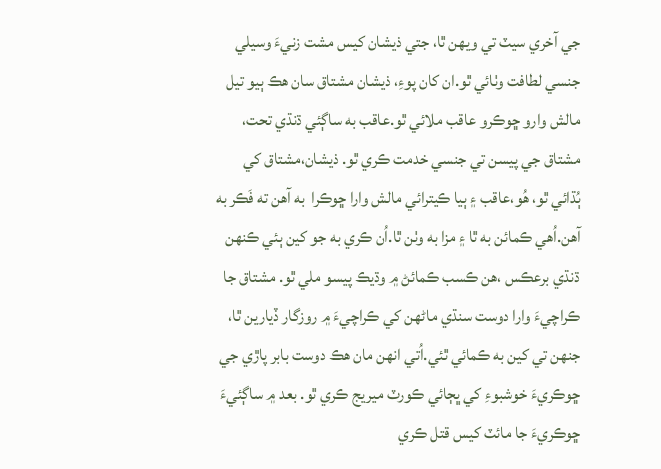جي آخري سيٽ تي ويھن ٿا، جتي ذيشان کيس مشت زنيءَ وسيلي جنسي لطافت وٺائي ٿو.ان کان پوءِ، ذيشان مشتاق سان هڪ ٻيو تيل مالش وارو ڇوڪرو عاقب ملائي ٿو.عاقب به ساڳئي ڌنڌي تحت، مشتاق جي پيسن تي جنسي خدمت ڪري ٿو. ذيشان،مشتاق کي ٻُڌائي ٿو، هُو،عاقب ۽ ٻيا ڪيترائي مالش وارا ڇوڪرا  به آھن ته فَڪر به آھن.اُهي ڪمائن به ٿا ۽ مزا به وٺن ٿا.اُن ڪري به جو کين ٻئي ڪنهن ڌنڌي برعڪس ،هن ڪسب ڪمائڻ ۾ وڌيڪ پيسو ملي ٿو. مشتاق جا ڪراچيءَ وارا دوست سنڌي ماڻهن کي ڪراچيءَ ۾ روزگار ڏيارين ٿا، جنهن تي کين به ڪمائي ٿئي.اُتي انهن مان هڪ دوست بابر پاڙي جي ڇوڪريءَ خوشبوءِ کي ڀڄائي ڪورٽ ميريج ڪري ٿو. بعد ۾ ساڳئيءَ ڇوڪريءَ جا مائٽ کيس قتل ڪري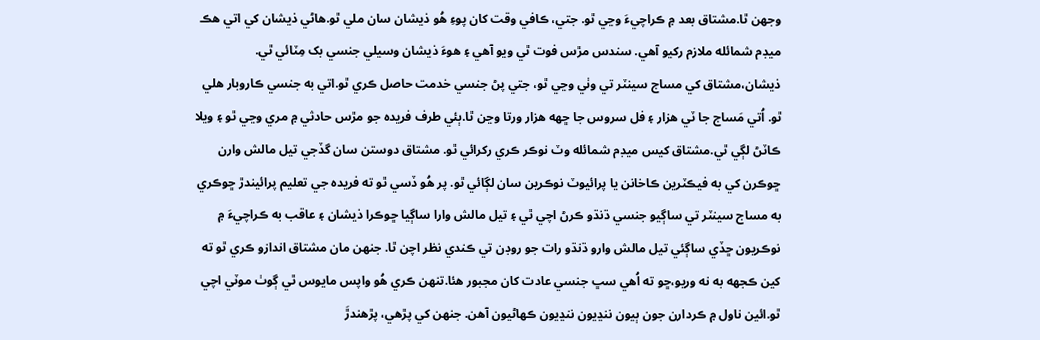وجهن ٿا.مشتاق بعد ۾ ڪراچيءَ وڃي ٿو. جتي، ڪافي وقت کان پوءِ هُو ذيشان سان ملي ٿو.هاڻي ذيشان کي اتي هڪ ميڊم شمائله ملازم رکيو آھي. سندس مڙس فوت ٿي ويو آھي ۽ هوءَ ذيشان وسيلي جنسي بک مِٽائي ٿي. ذيشان،مشتاق کي مساج سينٽر تي وٺي وڃي ٿو، جتي پڻ جنسي خدمت حاصل ڪري ٿو.اتي به جنسي ڪاروبار هلي ٿو. اُتي مَساج جا ٽي هزار ۽ فل سروس جا ڇهه هزار ورتا وڃن ٿا.ٻئي طرف فريده جو مڙس حادثي ۾ مري وڃي ٿو ۽ ويلا ڪاٽڻ لڳي ٿي.مشتاق کيس ميڊم شمائله وٽ نوڪر ڪري رکرائي ٿو. مشتاق دوستن سان گڏجي تيل مالش وارن ڇوڪرن کي به فيڪٽرين ڪاخانن يا پرائيوٽ نوڪرين سان لڳائي ٿو. پر هُو ڏسي ٿو ته فريده جي تعليم پرائيندڙ ڇوڪري به مساج سينٽر تي ساڳيو جنسي ڌنڌو ڪرڻ اچي ٿي ۽ تيل مالش وارا ساڳيا ڇوڪرا ذيشان ۽ عاقب به ڪراچيءَ ۾  نوڪريون ڇڏي ساڳئي تيل مالش وارو ڌنڌو رات جو روڊن تي ڪندي نظر اچن ٿا. جنھن مان مشتاق اندازو ڪري ٿو ته کين ڪجهه به نه وريو،ڇو ته اُهي سڀ جنسي عادت کان مجبور هئا.تنھن ڪري هُو واپس مايوس ٿي ڳوٺ موٽي اچي ٿو.ائين ناول ۾ ڪردارن جون ٻيون ننڍيون ننڍيون ڪھاڻيون آھن. جنھن کي پڙھي، پڙھندڙَ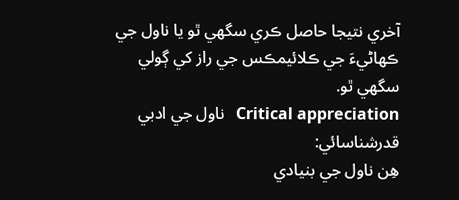آخري نتيجا حاصل ڪري سگهي ٿو يا ناول جي ڪھاڻيءَ جي ڪلائيمڪس جي راز کي ڳولي سگهي ٿو.
Critical appreciation   ناول جي ادبي قدرشناسائي:
هِن ناول جي بنيادي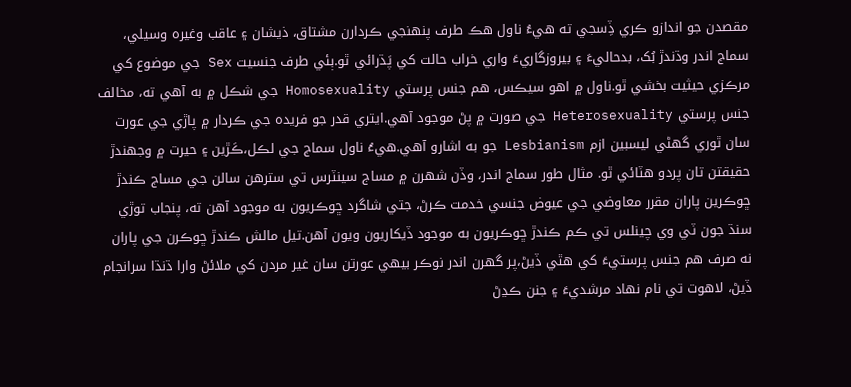مقصدن جو اندازو ڪري ڏِسجي ته هيءُ ناول هڪ طرف پنھنجي ڪردارن مشتاق، ذيشان ۽ عاقب وغيره وسيلي، سماج اندر وڌندڙ بُک، بدحاليءَ ۽ بيروزگاريءَ واري خراب حالت کي پَڌرائي ٿو.ٻئي طرف جنسيت Sex جي موضوع کي مرڪزي حيثيت بخشي ٿو.ناول ۾ اهو سيڪس، هم جنس پرستي Homosexuality جي شڪل ۾ به آھي ته، مخالف جنس پرستي Heterosexuality جي صورت ۾ پڻ موجود آھي.ايتري قدر جو فريده جي ڪردار ۾ پاڙي جي عورت سان ٿوري گهڻي ليسبين ازم Lesbianism جو به اشارو آھي.هيءُ ناول سماج جي لڪل،ڪَڙين ۽ حيرت ۾ وجهندڙ حقيقتن تان پردو هٽائي ٿو. مثال طور سماج اندر، وڏن شھرن ۾ مساج سينٽرس تي سترهن سالن جي مساج ڪندڙ ڇوڪرين پاران مقرر معاوضي جي عيوض جنسي خدمت ڪرڻ، جتي شاگرد ڇوڪريون به موجود آھن ته، پنجاب توڙي سنڌ جون ٽي وي چينلس تي ڪم ڪندڙ ڇوڪريون به موجود ڏيکاريون ويون آھن.تيل مالش ڪندڙ ڇوڪرن جي پاران نه صرف هم جنس پرستيءَ کي هٿي ڏيڻ،پر گهرن اندر نوڪر بيهي عورتن سان غير مردن کي ملائڻ وارا ڌنڌا سرانجام ڏيڻ، لاهوت تي نام نهاد مرشديءَ ۽ جنن ڪڍڻ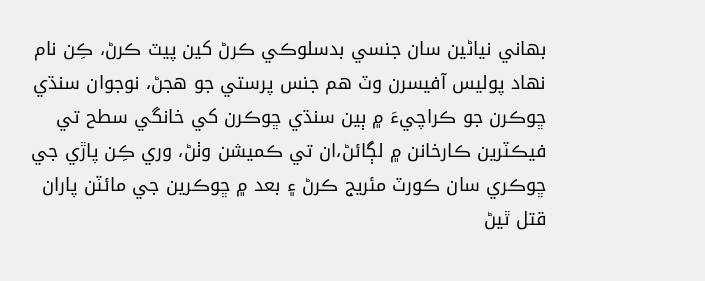بھاني نياڻين سان جنسي بدسلوڪي ڪرڻ کين پيٽ ڪرڻ، ڪِن نام نهاد پوليس آفيسرن وٽ هم جنس پرستي جو هجڻ، نوجوان سنڌي ڇوڪرن جو ڪراچيءَ ۾ ٻين سنڌي ڇوڪرن کي خانگي سطح تي فيڪٽرين ڪارخانن ۾ لڳائڻ،ان تي ڪميشن وٺڻ، وري ڪِن پاڙي جي ڇوڪري سان ڪورٽ مئريج ڪرڻ ۽ بعد ۾ ڇوڪرين جي مائٽن پاران قتل ٿيڻ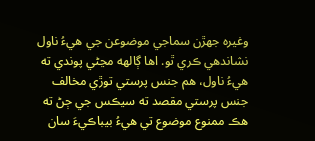وغيره جهڙن سماجي موضوعن جي هيءُ ناول نشاندهي ڪري ٿو. اها ڳالهه مڃڻي پوندي ته هيءُ ناول، هم جنس پرستي توڙي مخالف جنس پرستي مقصد ته سيڪس جي ڄڻ ته هڪ ممنوع موضوع تي هيءُ بيباڪيءَ سان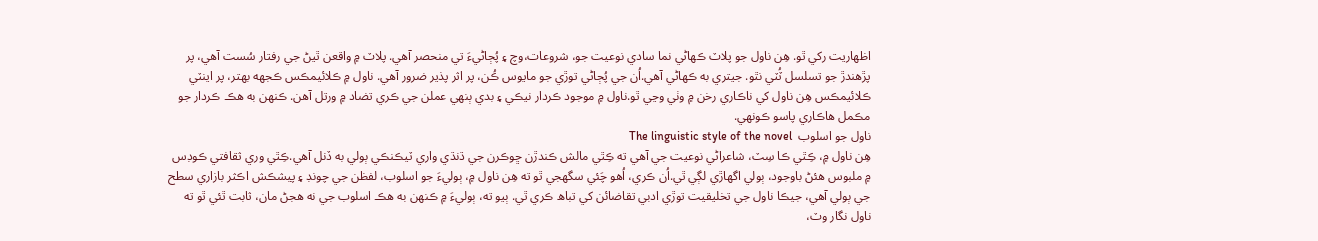اظھاريت رکي ٿو. هِن ناول جو پلاٽ ڪھاڻي نما سادي نوعيت جو، شروعات،وچ ۽ پُڄاڻيءَ تي منحصر آھي. پلاٽ ۾ واقعن ٿيڻ جي رفتار سُست آھي، پر پڙھندڙ جو تسلسل ٽُٽي نٿو. جيتري به ڪھاڻي آھي.اُن جي پُڄاڻي توڙي جو مايوس ڪُن، پر اثر پذير ضرور آھي. ناول ۾ ڪلائيمڪس ڪجهه بھتر، پر اينٽي ڪلائيمڪس هِن ناول کي ناڪاري رخن ۾ وٺي وڃي ٿو.ناول ۾ موجود ڪردار نيڪي ۽ بدي ٻنهي عملن جي ڪري تضاد ۾ ورتل آھن. ڪنھن به هڪ ڪردار جو مڪمل هاڪاري پاسو ڪونهي.
ناول جو اسلوب  The linguistic style of the novel
هِن ناول ۾، ڪِٿي ڪا سِٽ، شاعراڻي نوعيت جي آھي ته ڪِٿي مالش ڪندڙن ڇوڪرن جي ڌنڌي واري ٽيڪنڪي ٻولي به ڏنل آھي.ڪِٿي وري ثقافتي ڪوڊس ۾ ملبوس هئڻ باوجود، ٻولي اگهاڙي لڳي ٿي.اُن ڪري، اُهو چَئي سگهجي ٿو ته هِن ناول ۾، ٻوليءَ جو اسلوب، لفظن جي چونڊ ۽ پيشڪش اڪثر بازاري سطح جي ٻولي آھي، جيڪا ناول جي تخليقيت توڙي ادبي تقاضائن کي تباھ ڪري ٿي. ٻيو ته، ٻوليءَ ۾ ڪنهن به هڪ اسلوب جي نه هجڻ مان، ثابت ٿئي ٿو ته ناول نگار وٽ،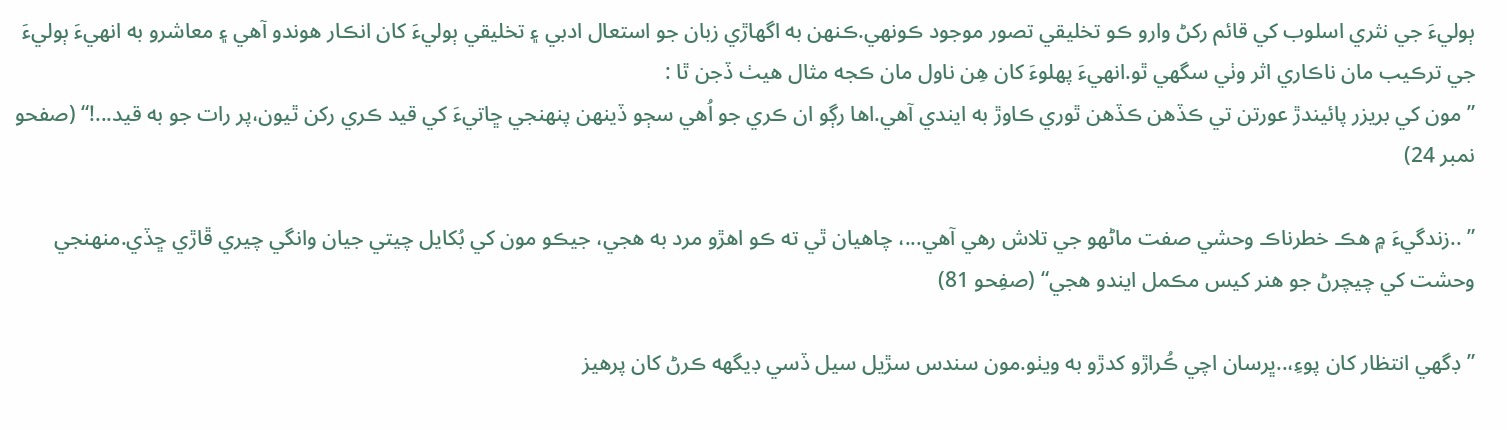ٻوليءَ جي نثري اسلوب کي قائم رکڻ وارو ڪو تخليقي تصور موجود ڪونهي.ڪنهن به اگهاڙي زبان جو استعال ادبي ۽ تخليقي ٻوليءَ کان انڪار هوندو آھي ۽ معاشرو به انهيءَ ٻوليءَ جي ترڪيب مان ناڪاري اثر وٺي سگهي ٿو.انهيءَ پهلوءَ کان هِن ناول مان ڪجه مثال هيٺ ڏجن ٿا :
” مون کي بريزر پائيندڙ عورتن تي ڪڏهن ڪڏهن ٿوري ڪاوڙ به ايندي آھي.اها رڳو ان ڪري جو اُھي سڄو ڏينهن پنھنجي ڇاتيءَ کي قيد ڪري رکن ٿيون،پر رات جو به قيد...!“ (صفحو نمبر 24)

” ..زندگيءَ ۾ هڪ خطرناڪ وحشي صفت ماڻهو جي تلاش رهي آھي...، چاھيان ٿي ته ڪو اھڙو مرد به هجي، جيڪو مون کي بُکايل چيتي جيان وانگي چيري ڦاڙي ڇڏي.منھنجي وحشت کي چيچرڻ جو هنر کيس مڪمل ايندو هجي“ (صفِحو 81)

”ڊگهي انتظار کان پوءِ،..ڀرسان اچي ڪُراڙو کدڙو به ويٺو.مون سندس سڙيل سيل ڏسي ڊيگهه ڪرڻ کان پرهيز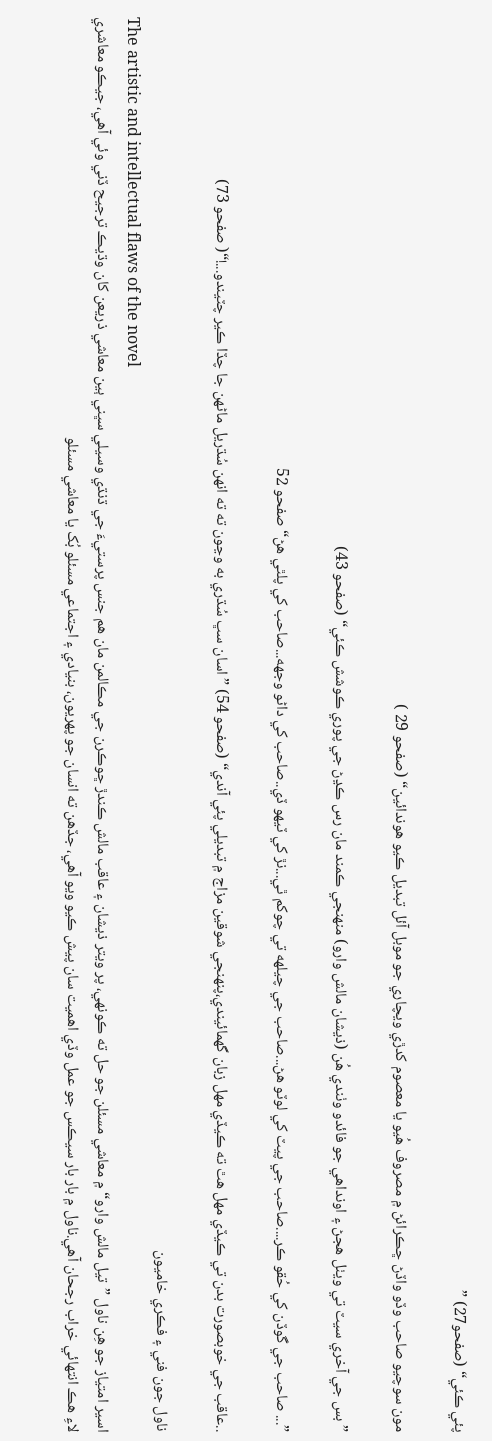پئي ڪئي“ (صفحو27) ”

مون سوچيو صاحب وڏو واڏڻ ڇڪرائڻ ۾ مصروف هُيو يا معصوم کدڙي ويچاري جو موبل آئل تبديل ڪيو هوندائين“ (صفحو 29 )

” بس جي آخري سيٽ تي ويٺل هجڻ ۽ اونداهي جو فائدو وٺندي هُن (ذيشان مالش وارو) منھنجي ڪمند مان رس ڪڍڻ جي پوري ڪوشش ڪئي“ (صفحو 43)

”... صاحب جي گوڏن کي حُقو ڪر....صاحب جي پيٽ کي لوٽو هڻ...صاحب جي چيلهه تي چوکم ٿي...نڙ کي ٽيهو ڏي..صاحب کي داڻو وجهه...صاحب کي پلٿي هڻ“ صفحو 52

..عاقب جي خوبصورت بدن تي ڪيڏي مھل هٿ ته ڪيڏي مھل زبان گهمائيندي،پنھنجي شوقين مزاج ۾ تبديلي پئي آندي“ (صفحو 54) ” اسان سڀ سُڌري به وڃون ته ته انهن سُڌريل ماڻهن جا چڏا ڪير چٽيندو...!“( صفحو 73)

ناول جون فني ۽ فڪري خاميون
The artistic and intellectual flaws of the novel
اسير امتياز جو هِن ناول ”تيل مالش وارو“ ۾ معاشي مسئلن جو حل ته ڪونهي، پر ويتر ذيشان ۽ عاقب مالش ڪندڙ ڇوڪرن جي مڪالمن مان هم جنس پرستيءَ جي ڌنڌي وسيلي سڀني ٻين معاشي ذريعن کان وڌيڪ ترجيح ڏني وئي آهي، جيڪو معاشري لاءِ هڪ انتھائي خراب رجحان آھي.ناول ۾ بار بار سيڪس جو عمل وڏي اهميت سان پيش ڪيو ويو آھي، جڏهن ته انسان جو پھريون، بنيادي ۽ اجتماعي مسئلو بُک يا معاشي مسئلو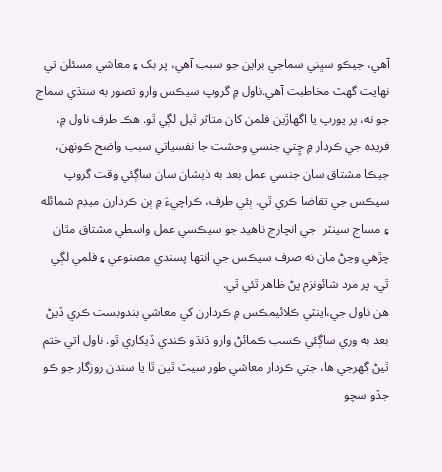آھي، جيڪو سڀني سماجي براين جو سبب آھي، پر بک ۽ معاشي مسئلن تي نھايت گهٽ مخاطبت آھي.ناول ۾ گروپ سيڪس وارو تصور به سنڌي سماج جو نه، پر يورپ يا اگهاڙين فلمن کان متاثر ٿيل لڳي ٿو. هڪ طرف ناول ۾، فريده جي ڪردار ۾ ڇِتي جنسي وحشت جا نفسياتي سبب واضح ڪونهن، جيڪا مشتاق سان جنسي عمل بعد به ذيشان سان ساڳئي وقت گروپ سيڪس جي تقاضا ڪري ٿي. ٻئي طرف، ڪراچيءَ ۾ ٻن ڪردارن ميڊم شمائله ۽ مساج سينٽر  جي انچارج ناھيد جو سيڪسي عمل واسطي مشتاق مٿان چڙھي وڃڻ مان نه صرف سيڪس جي انتھا پسندي مصنوعي ۽ فلمي لڳي ٿي، پر مرد شائونزم پڻ ظاھر ٿئي ٿي.
هن ناول جي،اينٽي ڪلائيمڪس ۾ ڪردارن کي معاشي بندوبست ڪري ڏيڻ بعد به وري ساڳئي ڪسب ڪمائڻ وارو ڌنڌو ڪندي ڏيکاري ٿو. ناول اتي ختم ٿيڻ گهرجي ها، جتي ڪردار معاشي طور سيٽ ٿين ٿا يا سندن روزگار جو ڪو جڏو سچو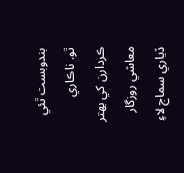بندوبست ٿئي ٿو. ناڪاري ڪردارن کي بھتر معاشي روزگار ڏياري سماج لاءِ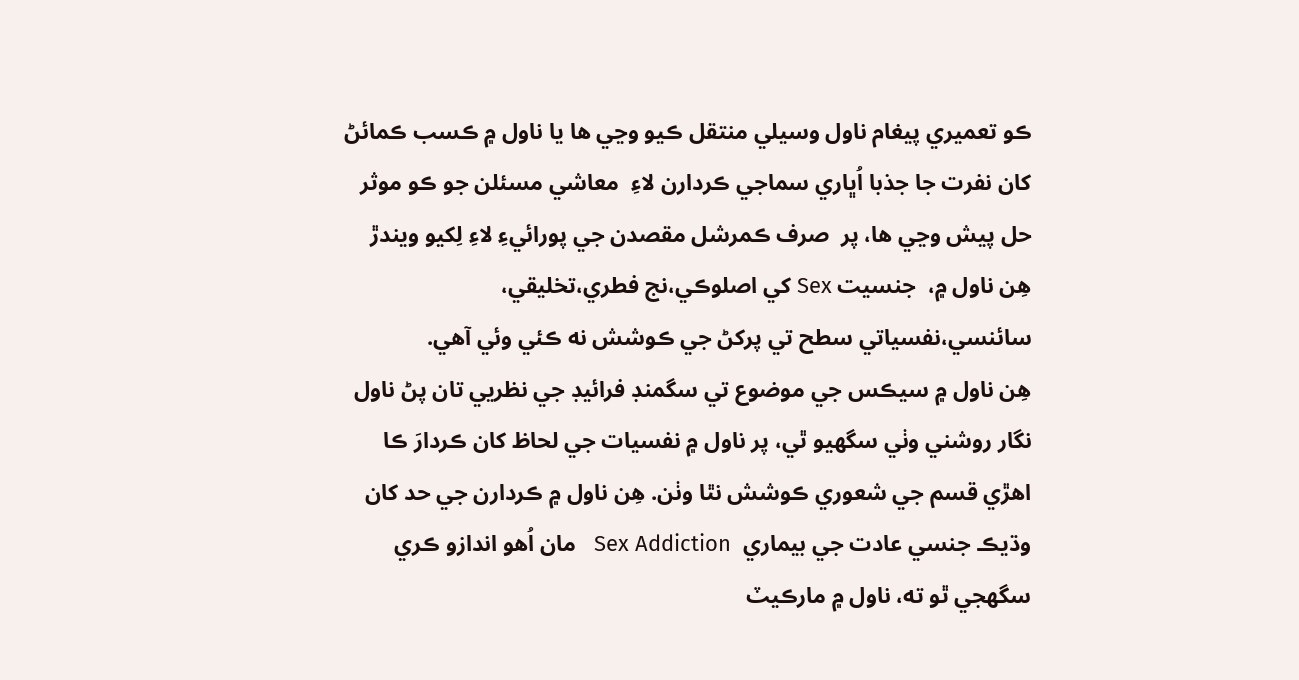ڪو تعميري پيغام ناول وسيلي منتقل ڪيو وڃي ها يا ناول ۾ ڪسب ڪمائڻ کان نفرت جا جذبا اُڀاري سماجي ڪردارن لاءِ  معاشي مسئلن جو ڪو موثر حل پيش وڃي ها، پر  صرف ڪمرشل مقصدن جي پورائيءِ لاءِ لِکيو ويندڙ هِن ناول ۾،  جنسيت Sex کي اصلوڪي،نج فطري،تخليقي، سائنسي،نفسياتي سطح تي پرکڻ جي ڪوشش نه ڪئي وئي آھي.
هِن ناول ۾ سيڪس جي موضوع تي سگمنڊ فرائيڊ جي نظريي تان پڻ ناول نگار روشني وٺي سگهيو ٿي، پر ناول ۾ نفسيات جي لحاظ کان ڪردارَ ڪا اهڙي قسم جي شعوري ڪوشش نٿا وٺن. ھِن ناول ۾ ڪردارن جي حد کان وڌيڪ جنسي عادت جي بيماري  Sex Addiction   مان اُهو اندازو ڪري سگهجي ٿو ته، ناول ۾ مارڪيٽ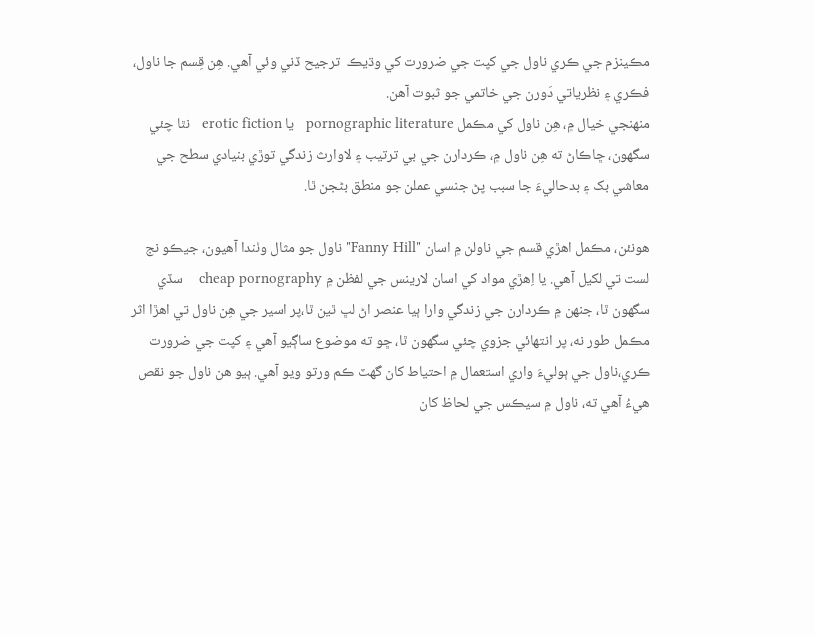مڪينزم جي ڪري ناول جي کپت جي ضرورت کي وڌيڪ  ترجيح ڏني وئي آھي. هِن قِسم جا ناول، فڪري ۽ نظرياتي دَورن جي خاتمي جو ثبوت آھن.
منھنجي خيال ۾، هِن ناول کي مڪمل pornographic literature   يا erotic fiction   نٿا چئي سگهون، ڇاڪاڻ ته هِن ناول ۾، ڪردارن جي بي ترتيب ۽ لاوارث زندگي توڙي بنيادي سطح جي معاشي بک ۽ بدحاليءَ جا سبب پڻ جنسي عملن جو منطق بڻجن ٿا.

هونئن، مڪمل اهڙي قسم جي ناولن ۾ اسان "Fanny Hill" ناول جو مثال وٺندا آھيون، جيڪو نج لست تي لکيل آهي. يا اِهڙي مواد کي اسان لارينس جي لفظن ۾ cheap pornography    سڏي سگهون ٿا، جنهن ۾ ڪردارن جي زندگي وارا ٻيا عنصر اڻ لڀ ٿين ٿا،پر اسير جي هِن ناول تي اهڙا اثر مڪمل طور نه، پر انتھائي جزوي چئي سگهون ٿا، ڇو ته موضوع ساڳيو آھي ۽ کپت جي ضرورت ڪري،ناول جي ٻوليءَ واري استعمال ۾ احتياط کان گهٽ ڪم ورتو ويو آھي. ٻيو هن ناول جو نقص هيءُ آھي ته، ناول ۾ سيڪس جي لحاظ کان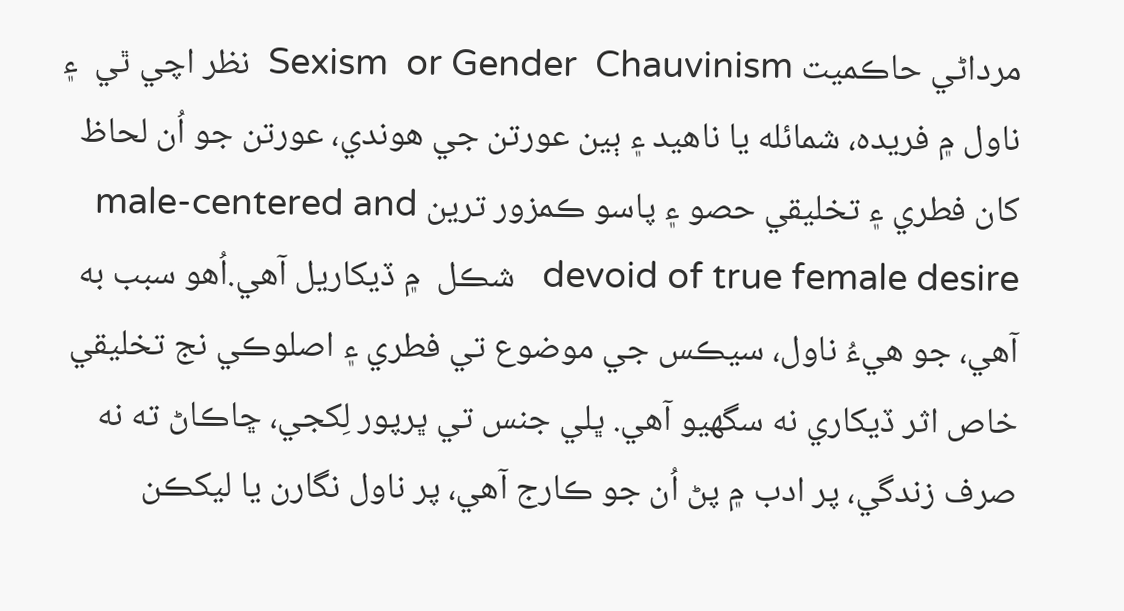مرداڻي حاڪميت Sexism  or Gender  Chauvinism  نظر اچي ٿي  ۽ ناول ۾ فريده، شمائله يا ناھيد ۽ ٻين عورتن جي هوندي، عورتن جو اُن لحاظ کان فطري ۽ تخليقي حصو ۽ پاسو ڪمزور ترين male-centered and devoid of true female desire   شڪل  ۾ ڏيکاريل آھي.اُهو سبب به آھي، جو هيءُ ناول، سيڪس جي موضوع تي فطري ۽ اصلوڪي نج تخليقي خاص اثر ڏيکاري نه سگهيو آھي. ڀلي جنس تي ڀرپور لِکجي، ڇاڪاڻ ته نه صرف زندگي، پر ادب ۾ پڻ اُن جو ڪارج آهي، پر ناول نگارن يا ليکڪن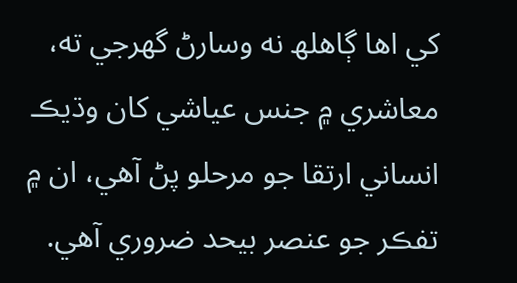کي اها ڳاھلھ نه وسارڻ گهرجي ته، معاشري ۾ جنس عياشي کان وڌيڪ انساني ارتقا جو مرحلو پڻ آهي، ان ۾ تفڪر جو عنصر بيحد ضروري آھي.